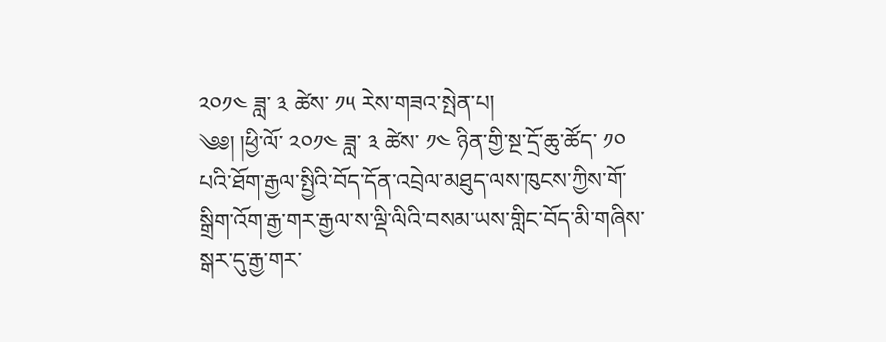༢༠༡༤ ཟླ་ ༣ ཚེས་ ༡༥ རེས་གཟའ་སྤེན་པ།
༄༅། །ཕྱི་ལོ་ ༢༠༡༤ ཟླ་ ༣ ཚེས་ ༡༤ ཉིན་གྱི་སྔ་དྲོ་ཆུ་ཚོད་ ༡༠ པའི་ཐོག་རྒྱལ་སྤྱིའི་བོད་དོན་འབྲེལ་མཐུད་ལས་ཁུངས་ཀྱིས་གོ་སྒྲིག་འོག་རྒྱ་གར་རྒྱལ་ས་ལྡི་ལིའི་བསམ་ཡས་གླིང་བོད་མི་གཞིས་སྒར་དུ་རྒྱ་གར་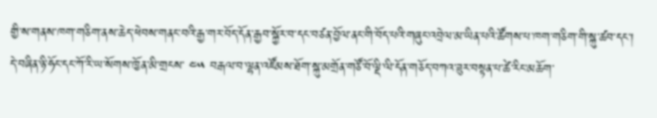གྱི་ས་གནས་ཁག་གཅིག་ནས་ཆེད་ཕེབས་གནང་བའི་རྒྱ་གར་བོད་དོན་རྒྱབ་སྐྱོར་བ་དང་བཙན་བྱོལ་ནང་གི་བོད་པའི་གཞུང་འབྲེལ་མ་ཡིན་པའི་ཚོགས་པ་ཁག་གཅིག་གི་སྐུ་ཚབ་དང་། དེ་བཞིན་ཉི་ཧོང་དང་ཀོ་རི་ཡ་སོགས་ཁྱོན་མི་གྲངས་ ༤༥ བརྒལ་བ་ལྷན་འཛོམས་ཐོག་སྐུ་མགྲོན་གཙོ་བོ་ལྡི་ལི་དོན་གཅོད་བཀའ་ཟུར་བསྟན་པ་ཚེ་རིང་མཆོག་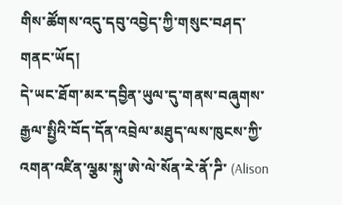གིས་ཚོགས་འདུ་དབུ་འབྱེད་ཀྱི་གསུང་བཤད་གནང་ཡོད།
དེ་ཡང་ཐོག་མར་དབྱིན་ཡུལ་དུ་གནས་བཞུགས་རྒྱལ་སྤྱིའི་བོད་དོན་འབྲེལ་མཐུད་ལས་ཁུངས་ཀྱི་འགན་འཛིན་ལྕམ་སྐུ་ཨེ་ལེ་སོན་རེ་ནོ་ཌི་ (Alison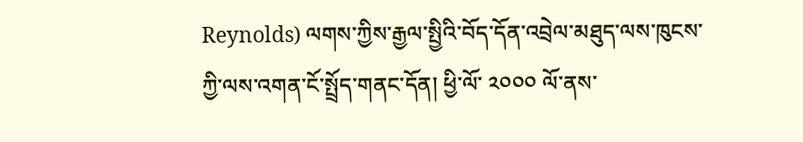Reynolds) ལགས་ཀྱིས་རྒྱལ་སྤྱིའི་བོད་དོན་འབྲེལ་མཐུད་ལས་ཁུངས་ཀྱི་ལས་འགན་ངོ་སྤྲོད་གནང་དོན། ཕྱི་ལོ་ ༢༠༠༠ ལོ་ནས་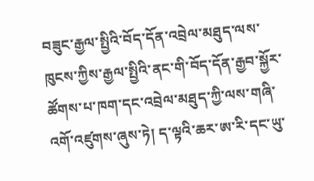བཟུང་རྒྱལ་སྤྱིའི་བོད་དོན་འབྲེལ་མཐུད་ལས་ཁུངས་ཀྱིས་རྒྱལ་སྤྱིའི་ནང་གི་བོད་དོན་རྒྱབ་སྐྱོར་ཚོགས་པ་ཁག་དང་འབྲེལ་མཐུད་ཀྱི་ལས་གཞི་འགོ་འཛུགས་ཞུས་ཏེ། ད་ལྟའི་ཆར་ཨ་རི་དང་ཡུ་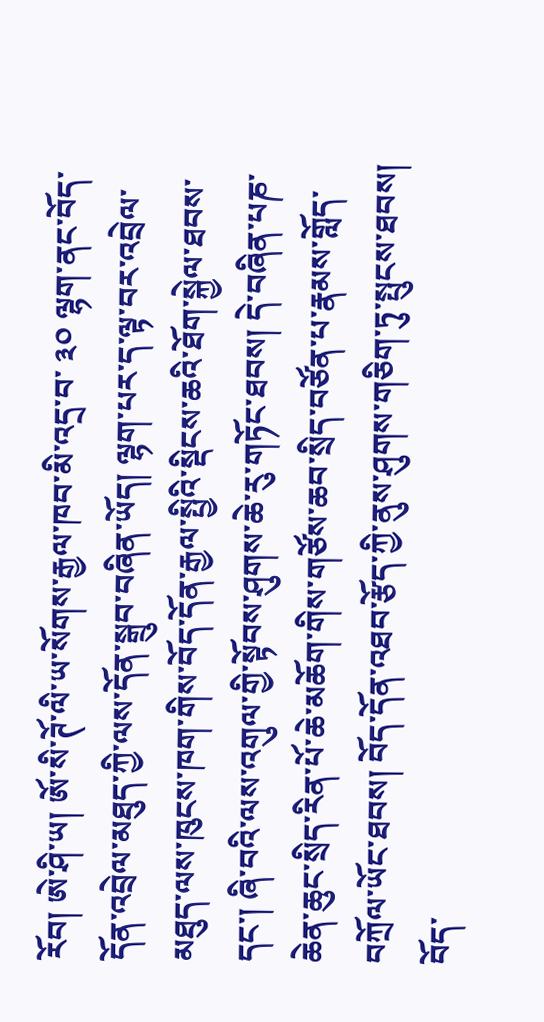རོབ། ཨེ་ཤི་ཡ། ཨོ་སི་ཊོ་ལི་ཡ་སོགས་རྒྱལ་ཁབ་མི་འདྲ་བ་ ༣༠ ལྷག་ནང་བོད་དོན་འབྲེལ་མཐུད་ཀྱི་ལས་དོན་སྒྲུབ་བཞིན་ཡོད། ལྷག་པར་ད་ལྟ་བར་འབྲེལ་མཐུད་ལས་ཁུངས་ཁག་གིས་བོད་དོན་རྒྱལ་སྤྱིའི་སྡིངས་ཆའི་ཐོག་སྐྱེལ་ཐབས་དང་། ཞི་བའི་ལས་འགུལ་གྱི་སྟོབས་ཤུགས་ཆེ་རུ་གཏོང་ཐབས། དེ་བཞིན་པཎ་ཆེན་ཆུང་སྲིད་རིན་པོ་ཆེ་མཆོག་གིས་གཙོས་ཆབ་སྲིད་བཙོན་པ་རྣམས་གློད་བཀྲོལ་ཡོང་ཐབས། བོད་དོན་འཐབ་རྩོད་ཀྱི་ནུས་ཤུགས་གཅིག་ཏུ་སྤུངས་ཐབས། བོད་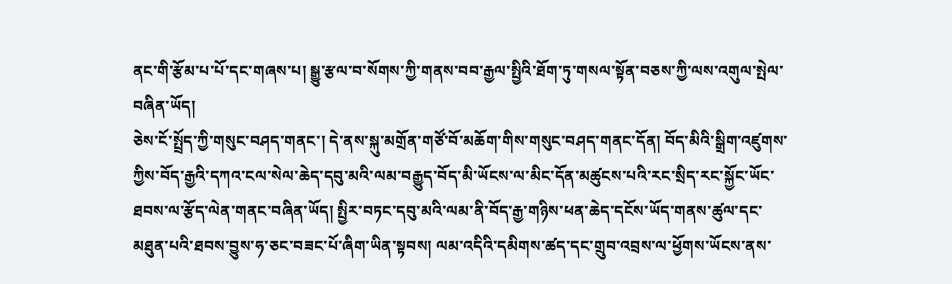ནང་གི་རྩོམ་པ་པོ་དང་གཞས་པ། སྒྱུ་རྩལ་བ་སོགས་ཀྱི་གནས་བབ་རྒྱལ་སྤྱིའི་ཐོག་ཏུ་གསལ་སྟོན་བཅས་ཀྱི་ལས་འགུལ་སྤེལ་བཞིན་ཡོད།
ཅེས་ངོ་སྤྲོད་ཀྱི་གསུང་བཤད་གནང་། དེ་ནས་སྐུ་མགྲོན་གཙོ་བོ་མཆོག་གིས་གསུང་བཤད་གནང་དོན། བོད་མིའི་སྒྲིག་འཛུགས་ཀྱིས་བོད་རྒྱའི་དཀའ་ངལ་སེལ་ཆེད་དབུ་མའི་ལམ་བརྒྱུད་བོད་མི་ཡོངས་ལ་མིང་དོན་མཚུངས་པའི་རང་སྲིད་རང་སྐྱོང་ཡོང་ཐབས་ལ་རྩོད་ལེན་གནང་བཞིན་ཡོད། སྤྱིར་བཏང་དབུ་མའི་ལམ་ནི་བོད་རྒྱ་གཉིས་ཕན་ཆེད་དངོས་ཡོད་གནས་ཚུལ་དང་མཐུན་པའི་ཐབས་བྱུས་ཧ་ཅང་བཟང་པོ་ཞིག་ཡིན་སྟབས། ལམ་འདིའི་དམིགས་ཚད་དང་གྲུབ་འབྲས་ལ་ཕྱོགས་ཡོངས་ནས་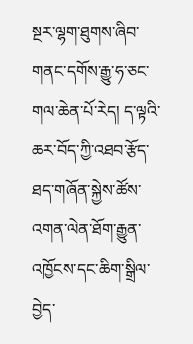སྔར་ལྷག་ཐུགས་ཞིབ་གནང་དགོས་རྒྱུ་ཧ་ཅང་གལ་ཆེན་པོ་རེད། ད་ལྟའི་ཆར་བོད་ཀྱི་འཐབ་རྩོད་ཐད་གཞོན་སྐྱེས་ཚོས་འགན་ལེན་ཐོག་རྒྱུན་འཁྱོངས་དང་ཆིག་སྒྲིལ་བྱེད་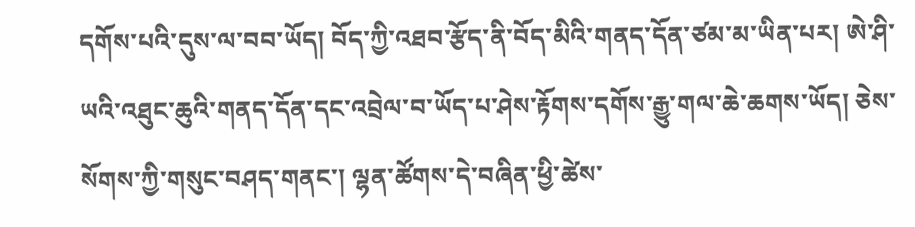དགོས་པའི་དུས་ལ་བབ་ཡོད། བོད་ཀྱི་འཐབ་རྩོད་ནི་བོད་མིའི་གནད་དོན་ཙམ་མ་ཡིན་པར། ཨེ་ཤི་ཡའི་འཐུང་ཆུའི་གནད་དོན་དང་འབྲེལ་བ་ཡོད་པ་ཤེས་རྟོགས་དགོས་རྒྱུ་གལ་ཆེ་ཆགས་ཡོད། ཅེས་སོགས་ཀྱི་གསུང་བཤད་གནང་། ལྷན་ཚོགས་དེ་བཞིན་ཕྱི་ཚེས་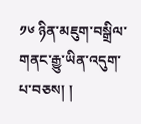༡༦ ཉིན་མཇུག་བསྒྲིལ་གནང་རྒྱུ་ཡིན་འདུག་པ་བཅས། །